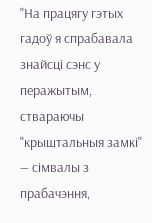"На працягу гэтых гадоў я спрабавала знайсці сэнс у перажытым, ствараючы "крыштальныя замкі" — сімвалы з прабачэння,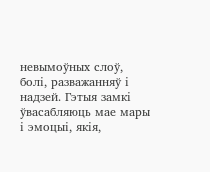невымоўных слоў, болі, разважанняў і надзей. Гэтыя замкі ўвасабляюць мае мары і эмоцыі, якія,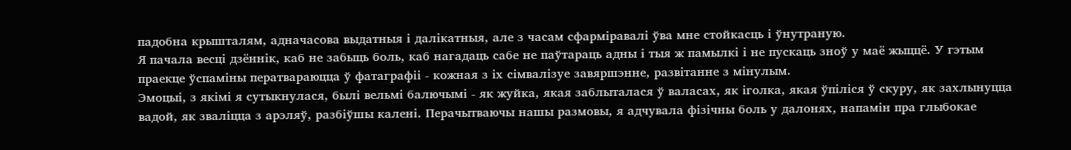падобна крышталям, адначасова выдатныя і далікатныя, але з часам сфарміравалі ўва мне стойкасць і ўнутраную.
Я пачала весці дзённік, каб не забыць боль, каб нагадаць сабе не паўтараць адны і тыя ж памылкі і не пускаць зноў у маё жыццё. У гэтым праекце ўспаміны ператвараюцца ў фатаграфіі - кожная з іх сімвалізуе завяршэнне, развітанне з мінулым.
Эмоцыі, з якімі я сутыкнулася, былі вельмі балючымі - як жуйка, якая заблыталася ў валасах, як іголка, якая ўпіліся ў скуру, як захлынуцца вадой, як зваліцца з арэляў, разбіўшы калені. Перачытваючы нашы размовы, я адчувала фізічны боль у далонях, напамін пра глыбокае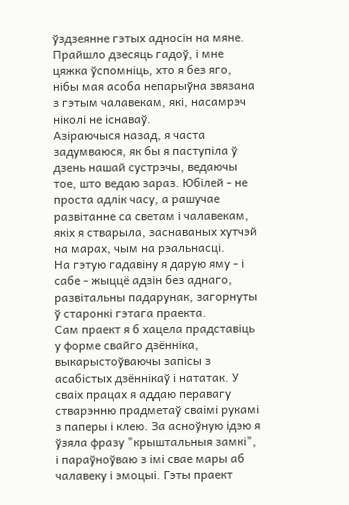ўздзеянне гэтых адносін на мяне. Прайшло дзесяць гадоў, і мне цяжка ўспомніць, хто я без яго, нібы мая асоба непарыўна звязана з гэтым чалавекам, які, насамрэч ніколі не існаваў.
Азіраючыся назад, я часта задумваюся, як бы я паступіла ў дзень нашай сустрэчы, ведаючы тое, што ведаю зараз. Юбілей - не проста адлік часу, а рашучае развітанне са светам і чалавекам, якіх я стварыла, заснаваных хутчэй на марах, чым на рэальнасці.
На гэтую гадавіну я дарую яму - і сабе - жыццё адзін без аднаго, развітальны падарунак, загорнуты ў старонкі гэтага праекта.
Сам праект я б хацела прадставіць у форме свайго дзённіка, выкарыстоўваючы запісы з асабістых дзённікаў і нататак. У сваіх працах я аддаю перавагу стварэнню прадметаў сваімі рукамі з паперы і клею. За асноўную ідэю я ўзяла фразу "крыштальныя замкі", і параўноўваю з імі свае мары аб чалавеку і эмоцыі. Гэты праект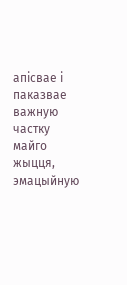апісвае і паказвае важную частку майго жыцця, эмацыйную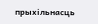прыхільнасць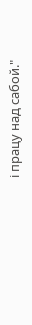і працу над сабой."